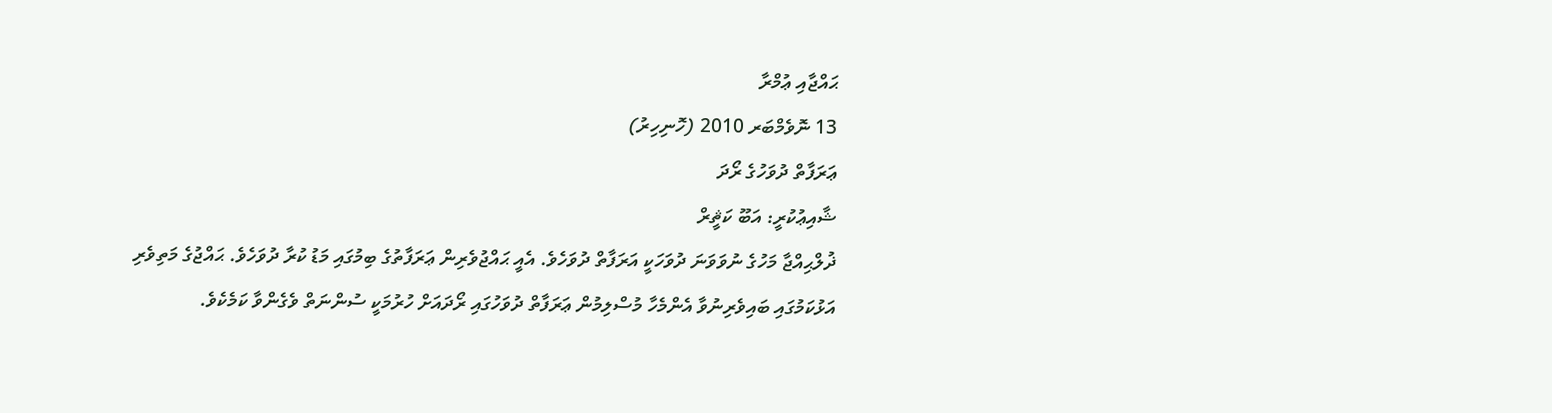ޙައްޖާއި ޢުމްރާ
13 ނޮވެމްބަރ 2010 (ހޮނިހިރު)
ޢަރަފާތް ދުވަހުގެ ރޯދަ
ޝާއިޢުކުރީ: އަބޫ ކަޘީރް
ޛުލްޙިއްޖާ މަހުގެ ނުވަވަނަ ދުވަހަކީ އަރަފާތް ދުވަހެވެ. އެއީ ޙައްޖުވެރިން ޢަރަފާތުގެ ބިމުގައި މަޑު ކުރާ ދުވަހެވެ. ޙައްޖުގެ މަތިވެރި އަޅުކަމުގައި ބައިވެރިނުވާ އެންމެހާ މުސްލިމުން ޢަރަފާތް ދުވަހުގައި ރޯދައަށް ހުރުމަކީ ސުންނަތް ވެގެންވާ ކަމެކެވެ.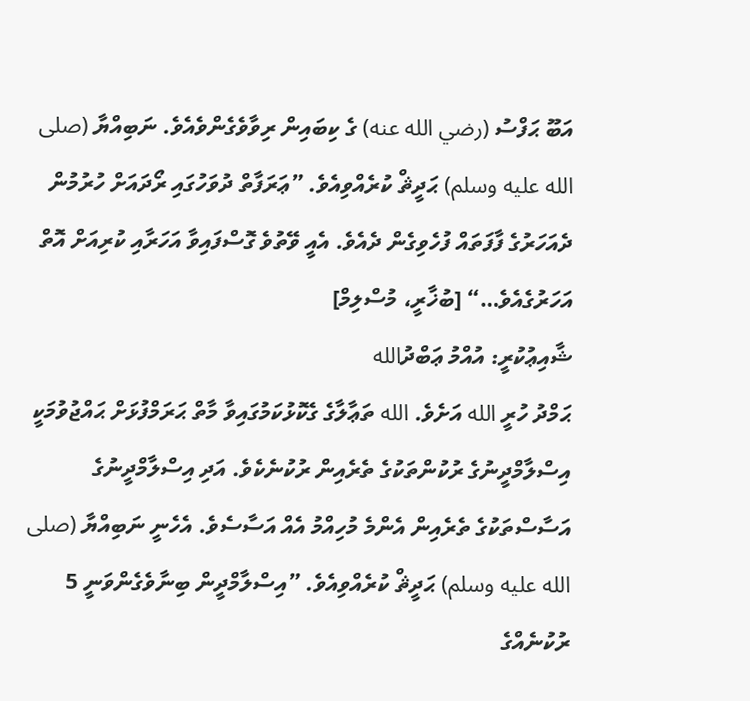އަބޫ ޙަފްސު (رضي الله عنه) ގެ ކިބައިން ރިވާވެގެންވެއެވެ. ނަބިއްޔާ (صلى الله عليه وسلم) ޙަދީޘް ކުރެއްވިއެވެ. ”ޢަރަފާތް ދުވަހުގައި ރޯދައަށް ހުރުމުން ދެއަހަރުގެ ފާފަތައް ފުހެވިގެން ދެއެވެ. އެއީ ވޭތުވެ ގޮސްފައިވާ އަހަރާއި ކުރިއަށް އޮތް އަހަރުގެއެވެ…“ [ބުޚާރީ، މުސްލިމް]
ޝާއިޢުކުރީ: އުއްމު ޢަބްދުالله
ޙަމްދު ހުރީ الله އަށެވެ. الله ތަޢާލާގެ ގެކޮޅުކަމުގައިވާ މާތް ޙަރަމްފުޅަށް ޙައްޖުވުމަކީ އިސްލާމްދީނުގެ ރުކުންތަކުގެ ތެރެއިން ރުކުނެކެވެ. އަދި އިސްލާމްދީނުގެ އަސާސްތަކުގެ ތެރެއިން އެންމެ މުހިއްމު އެއް އަސާސެވެ. އެހެނީ ނަބިއްޔާ (صلى الله عليه وسلم) ޙަދީޘް ކުރެއްވިއެވެ. ”އިސްލާމްދީން ބިނާވެގެންވަނީ 5 ރުކުނެއްގެ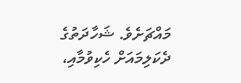މައްޗަށެވެ. ޝަހާދަތުގެ ދެކަލިމައަށް ހެކިވުމާއި،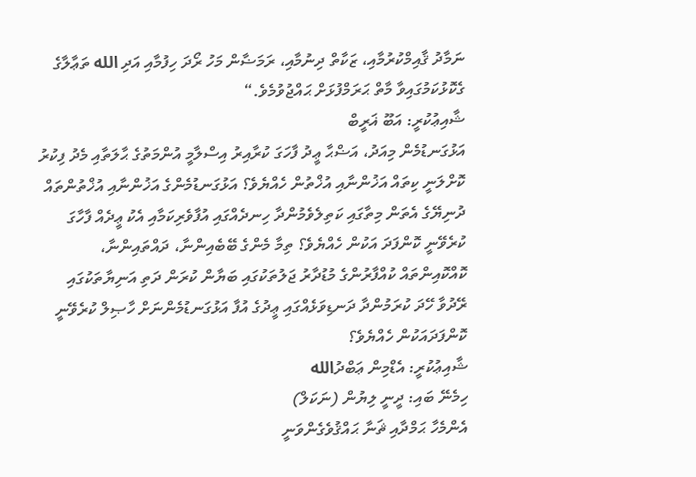ނަމާދު ޤާއިމްކުރުމާއި، ޒަކާތް ދިނުމާއި، ރަމަޟާން މަހު ރޯދަ ހިފުމާއި އަދި الله ތަޢާލާގެ ގެކޮޅުކަމުގައިވާ މާތް ޙަރަމްފުޅަށް ޙައްޖުވުމެވެ.“
ޝާއިޢުކުރީ: އަބޫ ޣަރީބް
އަޅުގަނޑުމެން މިއަދު، އަޟްޙާ ޢީދު ފާހަގަ ކުރާއިރު އިސްލާމީ އުންމަތުގެ ޙާލަތާއި މެދު ފިކުރު ކޮށްލަނީ ކިތައް އަޚުންނާއި އުޚްތުން ހެއްޔެވެ؟ އަޅުގަނޑުމެންގެ އަޚުންނާއި އުޚްތުންތައް ދުނިޔޭގެ އެތަން މިތާގައި ކަތިލެވެމުންދާ ހިނދެއްގައި އުފާވެރިކަމާއި އެކު ޢީދެއް ފާހާގަ ކުރެވޭނީ ކޮންފަދަ އަކުން ހެއްޔެވެ؟ ތިމާ މެންގެ ބޭބެއިންނާ، ދައްތައިންނާ، ކޮއްކޮއިންތައް ކުއްފާރުންގެ މުޑުދާރު ޖަލުތަކުގައި ބަޔާން ކުރަން ދަތި އަނިޔާތަކުގައި ރޭދުވާ ހޭދަ ކުރަމުންދާ ދަނޑިވަޅެއްގައި ޢީދުގެ އުފާ އަޅުގަނޑުމެންނަށް ހާޞިލް ކުރެވޭނީ ކޮންފަދައަކުން ހެއްޔެވެ؟
ޝާއިޢުކުރީ: އެޑްމިން ޢަބްދުالله
ހިމެނޭ ބައި: ދީނީ ލިޔުން (ނަކަލް)
އެންމެހާ ޙަމްދާއި ޘަނާ ޙައްޤުވެގެންވަނީ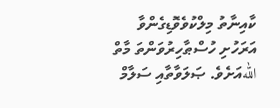ކާއިނާތު މިލްކުވެވޮޑިގެންވާ އަރަހުށި ހުސްޠާހިރުވަންތަ މާތް اللهއަށެވެ. ޞަލަވާތާއި ސަލާމް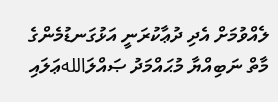ލެއްވުމަށް އެދި ދުޢާކުރަނީ އަޅުގަނޑުމެންގެ މާތް ނަބިއްޔާ މުޙައްމަދު ޞައްލަاللهޢަލައި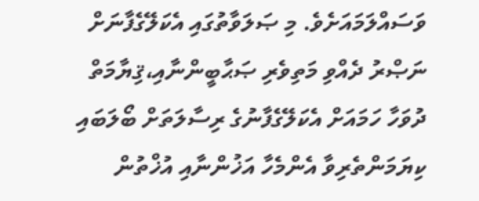ވަސައްލަމައަށެވެ. މި ޞަލަވާތުގައި އެކަލޭގެފާނަށް ނަޞްރު ދެއްވި މަތިވެރި ޞަޙާބީންނާއި،ޤިޔާމަތް ދުވަހާ ހަމައަށް އެކަލޭގެފާނުގެ ރިސާލަތަށް ބޯލަބައި ކިޔަމަންތެރިވާ އެންމެހާ އަޚުންނާއި އުޚްތުން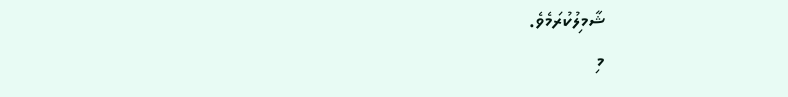ޝާމިލުކުރަމެވެ.
މި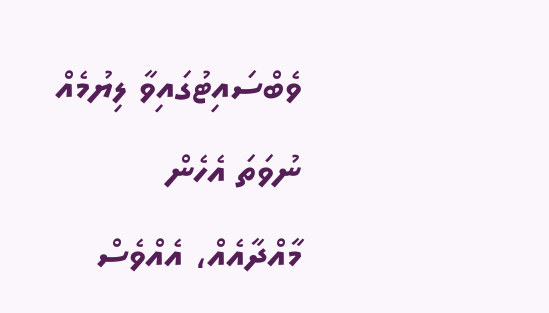ވެބްސައިޓުގައިވާ ލިޔުމެއް ނުވަތަ އެހެން މާއްދާއެއް، އެއްވެސް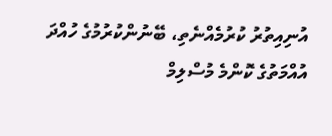އުނިއިތުރު ކުރުމެއްނެތި، ބޭނުންކުރުމުގެ ހުއްދަ އުއްމަތުގެ ކޮންމެ މުސްލިމް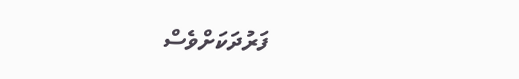ފަރުދަކަށްވެސް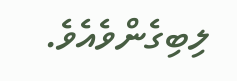ލިބިގެންވެއެވެ.